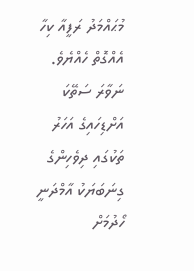މުޙައްމަދު ރަފީއާ ކިހާ އެއްގޮތް ހެއްޔެވެ.
ނަވާރަ ސަތޭކަ އަށްޑިހައިގެ އަހަރު ތަކުގައި ދިވެހިންގެ ގިނަބަޔަކު އާމްދަނީ ހޯދުމަށް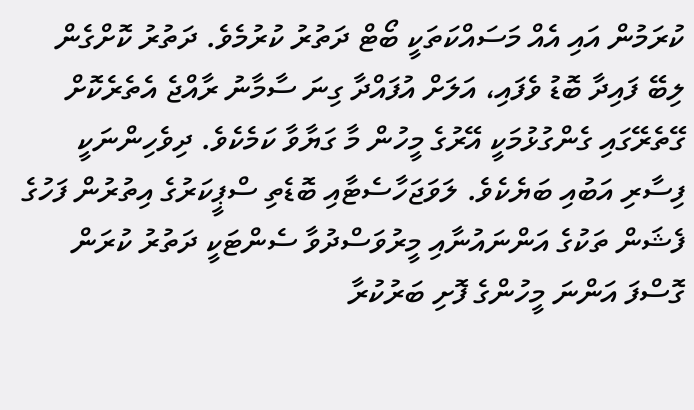ކުރަމުން އައި އެއް މަސައްކަތަކީ ބޯޓް ދަތުރު ކުރުމެވެ. ދަތުރު ކޮށްގެން ލިބޭ ފައިދާ ބޮޑު ވެފައި، އަލަށް އުފައްދާ ގިނަ ސާމާނު ރާއްޖެ އެތެރެކޮށް ގޭތެރޭގައި ގެންގުޅުމަކީ އޭރުގެ މީހުން މާ ގަޔާވާ ކަމެކެވެ. ދިވެހިންނަކީ ފިސާރި އަބުއި ބަޔެކެވެ. ލަވަޖަހާސެޓާއި ބޮޑެތި ސްޕީކަރުގެ އިތުރުން ފަހުގެ ފެޝަން ތަކުގެ އަންނައުނާއި މީރުވަސްދުވާ ސެންޓަކީ ދަތުރު ކުރަން ގޮސްފަ އަންނަ މީހުންގެ ފޮށި ބަރުކުރާ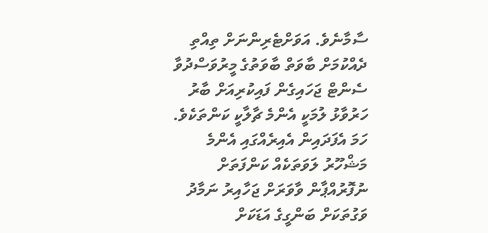ސާމާނެވެ. އަވަށްޓެރިންނަށް ތިއްތި ދެއްކުމަށް ބާވަތް ބާވަތުގެ މީރުވަސްދުވާ ސެންޓް ޖަހައިގެން ފައިކުރިއަށް ބާރު ހަރުވާޅު ލުމަކީ އެންމެ ޗާލާކީ ކަންތަކެވެ. ހަމަ އެފަދައިން އެއިރެއްގައި އެންމެ މަޝްހޫރު ލަވަތަކެއް ކަންފަތަށް ނުފޮރުއްޕާން ވާވަރަށް ޖަހާއިރު ނަމާދު ވަގުތަކަށް ބަންގީގެ އަޑަކަށް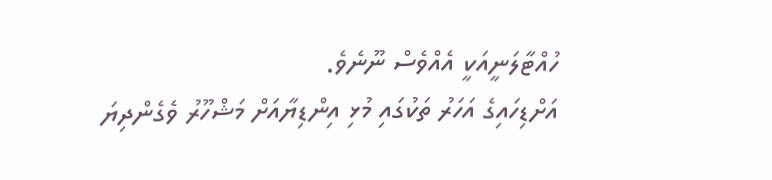ހުއްޓާލަނީއަކީ އެއްވެސް ނޫނެވެ.
އަށްޑިހައިގެ އަހަރު ތަކުގައި މުޅި އިންޑިޔާއަށް މަޝްހޫރު ވެގެންދިޔަ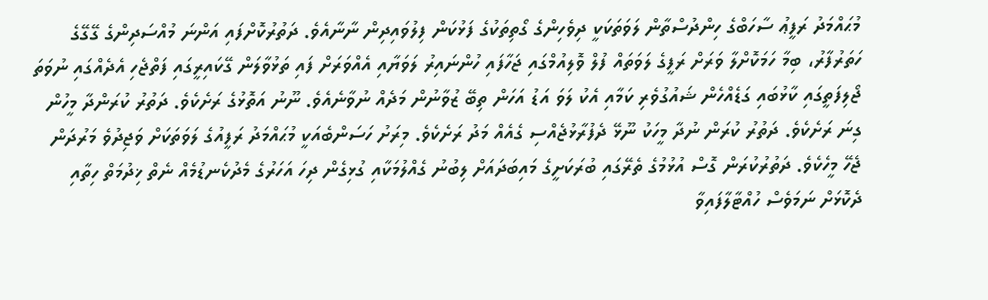މުޙައްމަދު ރަފީޢު ސާހަބްގެ ހިންދުސްތާން ލަވަތަކަކީ ދިވެހިންގެ ގޯތިތަކުގެ ފަޅުކަން ފިލުވައިދިން ނާނާއެވެ. ދަތުރުކޮށްފައި އަންނަ މުއްސަދިންގެ ގޭގޭގެ ހަތަރުފާރު، ބިމާ ހަމަކޮށްލާ ވަރަށް ރަފީގެ ލަވަތައް ފުލް ވޮލިއުމްގައި ޖަހާފައި ހުންނައިރު ލަވަޔާއި އެއްވަރަށް ފައި ތަޅުވާލަން ގޭކައިރީގައި ފަތްޖެހި އެދެއްގައި ނުވަތަ ޖޯލިފަތީގައި ކާޅުބައި ގަޑެއްހެން ޝައުގުވެރި ކަމާއި އެކު ލަވަ އަޑު އަހަން ތިބޭ ޒުވާނުން މަދެއް ނުވާނެއެވެ. ނޫނު އަތޮޅުގެ ރަށެކެވެ. ދަތުރު ކުރަންދާ މީހުން ގިނަ ރަށެކެވެ. ދަތުރު ކުރަން ނުދާ މީހަކު ނޫޅޭ ދެފުރާޅުޖެއްސި ގެއެއް މަދު ރަށެކެވެ. މިރަށު ހަސަންބެއަކީ މުޙައްމަދު ރަފީއުގެ ލަވަތަކަށް ވަޖިދުވެ މަރުދަން ޖެހޭ މީހެކެވެ. ދަތުރުކުރަން ގޮސް އުޅުމުގެ ތެރޭގައި ބުރަކަށީގެ މައިބަދައަށް ލިބުނު ގެއްލުމަކާއި ގުޅިގެން ދިހަ އަހަރުގެ މެދުކެނޑުމެއް ނެތް ޚިދުމަތް ހިތާއި ދެކޮޅަށް ނަމަވެސް ހުއްޓާލާފައިވާ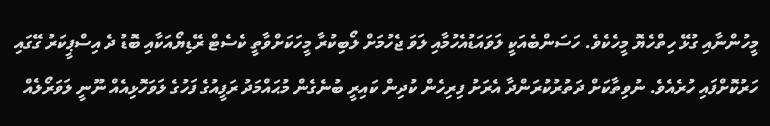މީހުންނާއި ގުޅޭ ހިތްހެޔޮ މީހެކެވެ. ހަސަންބެއަކީ ލަވައަޑުއެހުމާއި ލަވަ ޖެހުމަށް ލޯބިކުރާ މީހަކަށްވާތީ ކެސެޓް ރޭޑިޔޯއަކާއި ބޮޑު ދެ އިސްޕީކަރު ގޭގައި ހަރުކޮށްފައި ހުރެއެވެ. ނުވިތާކަށް ދަތުރުކުރަންދާ އެރަށު ފިރިހެން ކުދިން ކައިރީ ބުނެގެން މުޙައްމަދު ރަފީއުގެ ފަހުގެ ލަވަހޮޅިއެއް ނޫނީ ލަވަރޯލެއް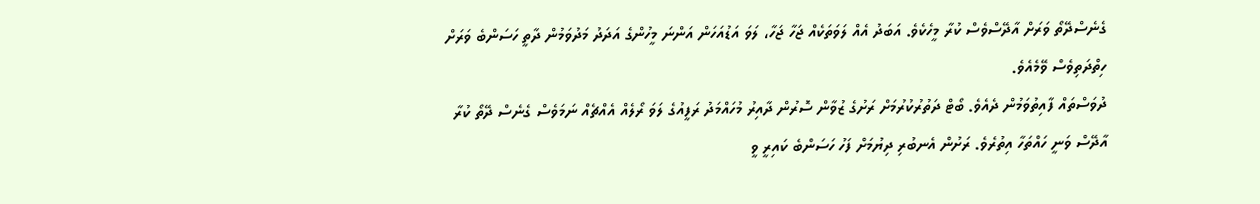ގެނެސްދޭތޯ ވަރަށް އާދޭސްވެސް ކުރާ މީހެކެވެ. އަބަދު އެއް ލަވަތަކެއް ޖަހާ ޖަހާ، ލަވަ އަޑުއަހަން އަންނަ މީހުންގެ އަދަދު މަދުވަމުން ދާތީ ހަސަންބެ ވަރަށް ހިތްދަތިވެސް ވޭމެއެވެ.
ދުވަސްތައް ފާއިތުވަމުން ދެއެވެ. ބޯޓް ދަތުރުކުރުމަށް ރަށުގެ ޒުވާން ސޮރުން ދާއިރު މުހައްމަދު ރަފީއުގެ ލަވަ ރޯލެއް އެއްޗެއް ނަމަވެސް ގެނެސް ދޭތޯ ކުރާ އާދޭސް ވަނީ ހައްތަހާ އިތުރެވެ. ރަށުން އެނބުރި ދިޔުމަށް ފަހު ހަސަންބެ ކައިރީ ވީ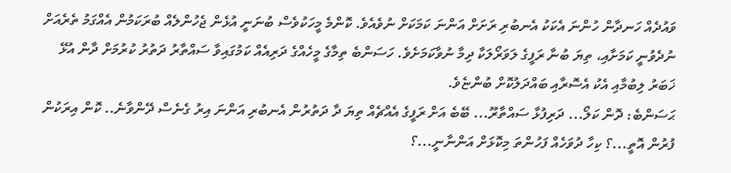ވައުދެއް ހަނދާން ހުންނަ އެކަކު އެނބުރި ރަށަށް އަންނަ ކަމަކަށް ނުވެއެވެ. ކޮންމެ މީހަކުވެސް ބުނަނީ އުޅެން ޖެހުންލެއް ބުރަކަމުން އެއްގަމު ތެރެއަށް ނުދެވުނީ ކަމަށާއި، ތިޔަ ބުނާ ރަފީގެ ލަވަރޯލަކާ ދިމާ ނުވާކަމަށެވެ. ހަސަންބެ ތިމާގެ މީހެއްގެ ދަރިއެއް ކަމުގައިވާ ސައްތާރު ދަތުރު ކުރުމަށް ދާން އުޅޭ ޚަބަރު ލިބުމާއި އެކު އެސޮރާއި ބައްދަލުކޮށް ބުންޏެވެ.
ޙަސަންބެ: ދޮން ކަލޯ... ދަރިފުޅާ ސައްތާރޫ... ބޭބެ އަށް ރަފީގެ އެއްޗެއް ތިޔަ ދާ ދަތުރުން އެނބުރި އަންނަ އިރު ގެނެސް ދޭންވާނެ.. ކޮން އިރަކުން ފުރުން އޮތީ...؟ ކިހާ ދުވަހެއް ފަހުންތަ މިކޮޅަށް އަންނާނީ...؟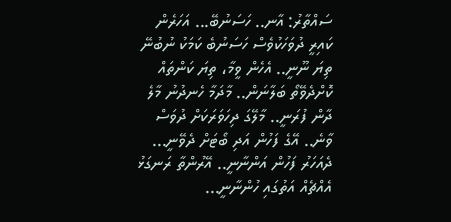ސައްތާރު: އާނ.. ހަސަނުބޭ... އަހަރެން ކައިރީ ދުވަހަކުވެސް ހަސަނުބެ ކަމަކު ނުބުނޭ ތިޔަ ނޫނީ.. އެހެން ވީމާ، ތިޔަ ކަންތައް ކޮށްދެވޭތޯ ބަލާނަން.. މާދަމާ ހެނދުނު މާލެ ދާން ފުރަނީ.. މާލޭގަ ދިހަވަރަކަށް ދުވަސް ވާނެ.. އޭގެ ފަހުން އަދި ބޯޓަށް ދެވޭނީ... ދެއަހަރު ފަހުން އަންނާނީ.. އޭރުންތާ ރަނގަޅު އެއްޗެއް އަތުގައި ހުންނާނީ...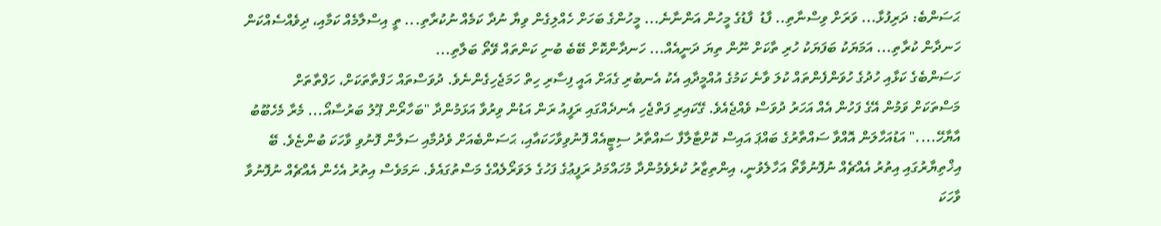ޙަސަންބެ: ދަރިފުޅާ... ވަރަށް ވިސްނާތި.. ފާޑު  ފާޑުގެ މީހުން އަންނާނެ... މީހުންގެ ބަހަށް ހެއްލިގެން ވިޔާ ނުދާ ކަމެއް ނުކުރާތި... ތީ އިސްލާމެއް ކަމާއި، ދިވެއްސެއްކަން ހަނދާން ކުރާތި... އަމަޔަކު ބަފަޔަކު ހުރި ތާކަށް ނޫން ތިޔަ ދަނީއެއް... ހަނދާންކޮށް ބޭބެ ބުނި ކަންތައް ވޭތޯ ބަލާތި...
ހަސަންބެގެ ކަޅާއި ހުދުގެ ހުވަންފެންތައް ކުލަ ވާނެ ކަމުގެ އުއްމީދާއި އެކު އެނބުރި ގެއަށް އައީ ފިސާރި ހިތް ހަމަޖެހިގެންނެވެ. ދުވަސްތައް ހަފްތާތަކަށް، ހަފްތާތަށް މަސްތަކަށް ވަމުން އޭގެ ފަހުން އެއް އަހަރު ދުވަސް ވެއްޖެއެވެ. ގޭކައިރި ފަތްޖެހި އެނދެއްގައި ރަފީއު ރަން އަޑުން ވިރުވާ އަޅަމުންދާ "ބަހާރޯން ޕޫލު ބަރުސާއޯ... މެރާ މެހެބޫބު އާޔާހޭ...." އަޑުއަހާލަން އޮއްވާ ސައްތާރުގެ ބައްޕަ އައިސް ކޮށްޓާލާފާ ސައްތާރު ސިޓީއެއް ފޮނުވިވާހަކައާއި، ޙަސަންބެއަށް ވެދުމާއި ސަލާން ފޮނުވި ވާހަކަ ބުންޏެވެ. ބޭ އިޚްތިޔާރުގައި އިތުރު އެއްޗެއް ނުފޮނުވާތޯ އަހާލެވުނީ، އިންތިޒާރު ކުރެވެމުންދާ މުހައްމަދު ރަފީޢުގެ ފަހުގެ ލަވަރޯލެއްގެ މަސްތުގައެވެ. ނަމަވެސް އިތުރު އެހެން އެއްޗެއް ނުފޮނުވާ ވާހަކަ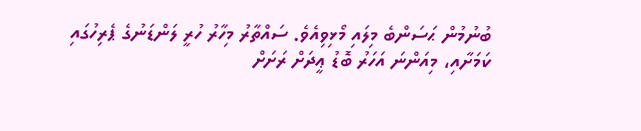ބުނުމުން ޙަސަންބެ މިލައި މޯޅިވިއެވެ. ސައްތާރު މިހާރު ހުރީ ލަންޑަނުގެ ޕެރިހުގައި ކަމަށާއި، މިއަންނަ އަހަރު ބޮޑު ޢީދަށް ރަށަށް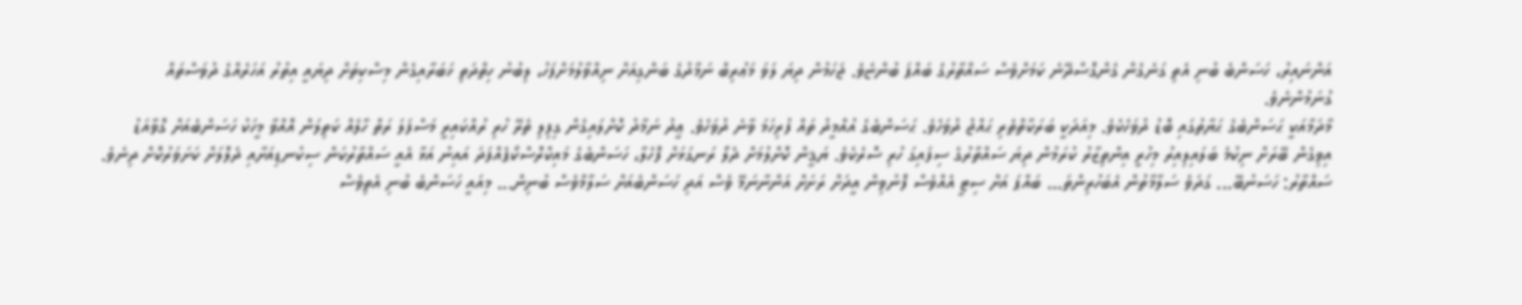އަންނައިރު، ހަސަންބެ ބުނި އެތި ގަނެގެން ގެންގޮސްދޭނެ ކަމަށްވެސް ސައްތާރުގެ ބައްޕަ ބުންޏެވެ. ޖަހަމުން ދިޔަ ލަވަ މަޢުރިބް ނަމާދުގެ ބަންގިއަށް ނިއްވާލުމަށްފަހު، ލިބުނު ހިތްދަތި ޚަބަރާއިގެން މިސްކިތަށް ދިޔައީ އިތުރު އަހަރެއްގެ ދުވަސްތައް ގުނަމުންނެވެ.
މާދަމާއަކީ ޙަސަންބެގެ ޙަޔާތުގައި ބޮޑު ދުވަހެކެވެ. މިއަދަކީ ބަރަކާތްތެރި ޙައްޖު ދުވަހެވެ. ޙަސަންބެގެ އުއްމީދު ތައް ފުރިހަމަ ވާނެ ދުވަހެވެ. ޢީދު ނަމާދު ކޮށްލައިގެން ގިފިލި ތެރޭ ހުރި ރުއްކައިރީ މަސްފަލަ ރަތް ހާލެއް ކަތިލަން އޮއްވާ މީހަކު ހަސަންބެއަށް ގޮވާއަޑު އިވިގެން ބޭރަށް ނިކުމެ ބަލައިލިއިރު މިހުރީ އިންތިޒާރު ކުރަމުން ދިޔަ ސައްތާރުގެ ސިފައިގަ ހުރި ސޮރެކެވެ. ޔަޤީން ކޮށްލުމަށް ދެލޯ ރަނގަޅަށް ފޮހެލާ، ހަސަންބެގެ މައިކްރޮސްކޯޕެއްފަދަ އައިނު އަޅާ އެއީ ސައްތާރުކަން ސިކުނޑިއަށާއި ދެލޮލަށް ކަށަވަރުކޮށް ދިނެވެ.
ސައްތާރު: ހަސަނުބޭ... ގަދަވެ ސަލާމާތުން އެބަހުރިންތަ... ބައްޕަ އަށް ސިޓީ އެއްވެސް ފޮނުވިން އީދަށް ރަށަށް އަންނާނަމޭ ވެސް އަދި ހަސަންބެއަށް ސަލާމްވެސް ބުނިން... މިއައީ ހަސަންބެ ބުނި އެތިވެސް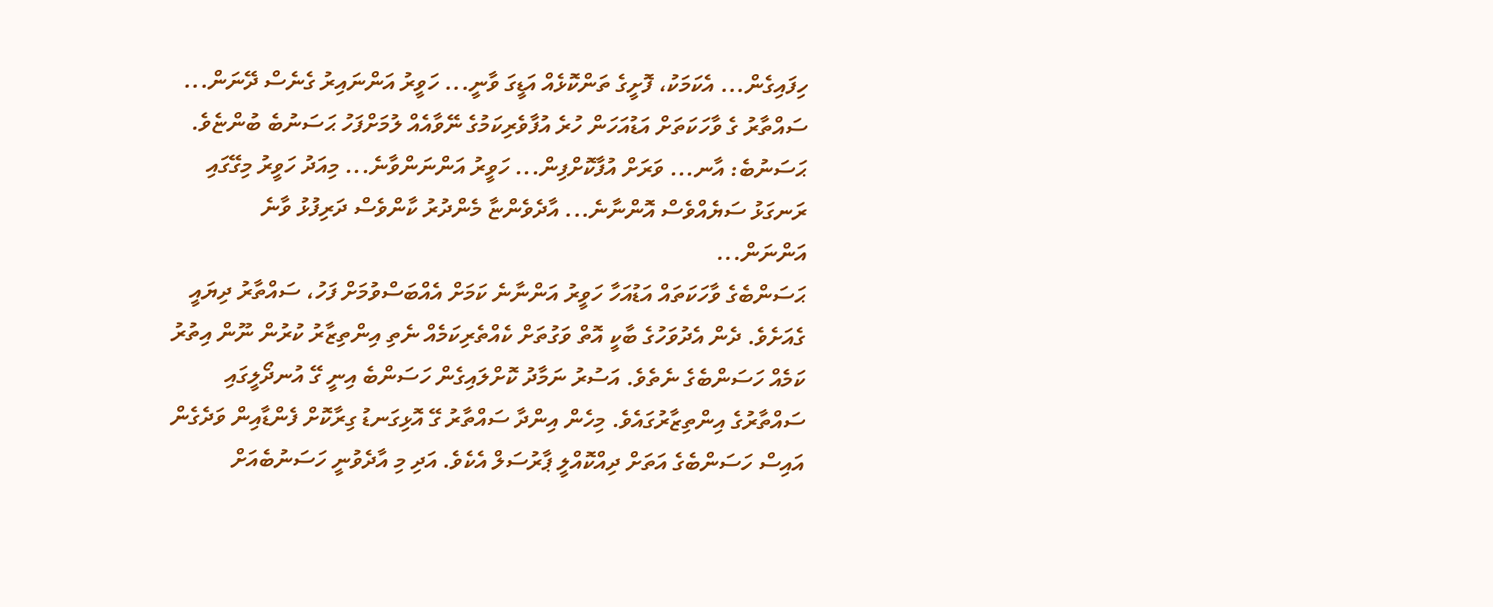ހިފައިގެން... އެކަމަކު، ފޮށީގެ ތަންކޮޅެއް އަޑީގަ ވާނީ... ހަވީރު އަންނައިރު ގެނެސް ދޭނަން...
ސައްތާރު ގެ ވާހަކަތަށް އަޑުއަހަން ހުރެ އުފާވެރިކަމުގެ ނޭވާއެއް ލުމަށްފަހު ޙަސަނުބެ ބުންޏެވެ.
ޙަސަނުބެ: އާނ... ވަރަށް އުފާކޮށްފިން... ހަވީރު އަންނަންވާނެ... މިއަދު ހަވީރު މިގޭގައި ރަނގަޅު ސަޔެއްވެސް އޮންނާނެ... އާދެވެންޏާ މެންދުރު ކާންވެސް ދަރިފުޅު ވާނެ އަންނަން...
ޙަސަންބެގެ ވާހަކަތައް އަޑުއަހާ ހަވީރު އަންނާނެ ކަމަށް އެއްބަސްވުމަށް ފަހު، ސައްތާރު ދިޔައީ ގެއަށެވެ. ދެން އެދުވަހުގެ ބާކީ އޮތް ވަގުތަށް ކެއްތެރިކަމެއް ނެތި އިންތިޒާރު ކުރުން ނޫން އިތުރު ކަމެއް ހަސަންބެގެ ނެތެވެ. އަސުރު ނަމާދު ކޮށްލައިގެން ހަސަންބެ އިނީ ގޭ އުނދޯލީގައި ސައްތާރުގެ އިންތިޒާރުގައެވެ. މިހެން އިންދާ ސައްތާރު ގޭ އޮޅިގަނޑު ގިރާކޮށް ފެންޑާއިން ވަދެގެން އައިސް ހަސަންބެގެ އަތަށް ދިއްކޮއްލީ ޕާރުސަލް އެކެވެ. އަދި މި އާދެވުނީ ހަސަނުބެއަށް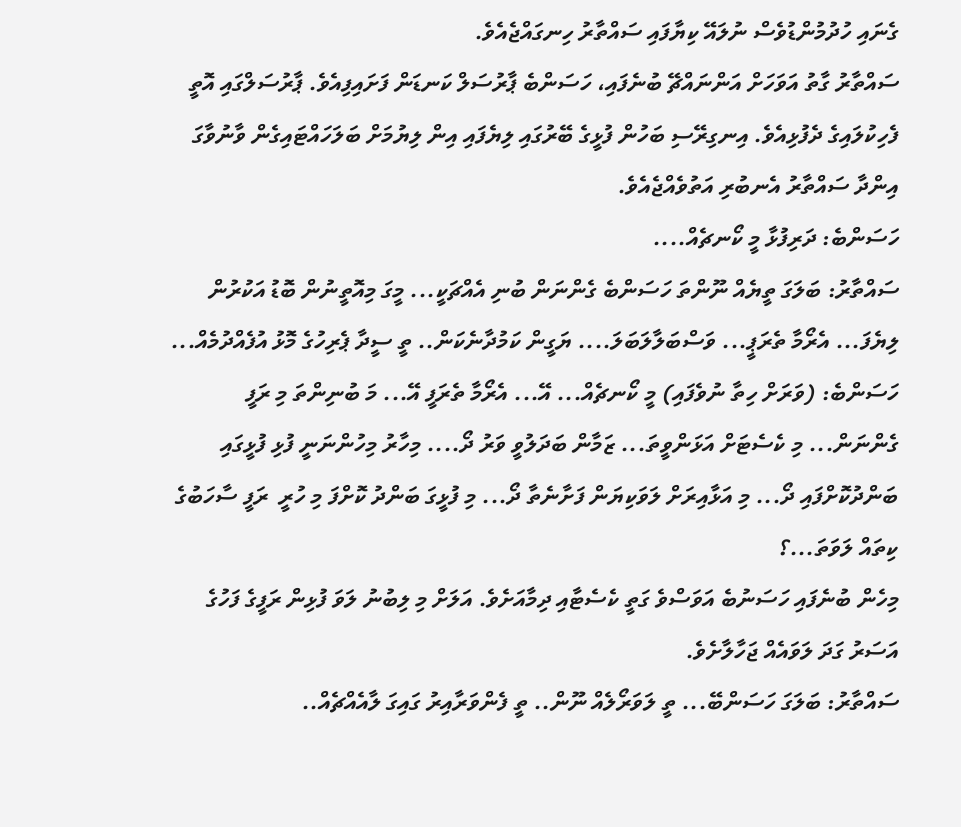ގެނައި ހުދުމުންޑުވެސް ނުލައޭ ކިޔާފައި ސައްތާރު ހިނގައްޖެއެވެ.
ސައްތާރު ގާތު އަވަހަށް އަންނައްޗޭ ބުނެފައި، ހަސަންބެ ޕާރުސަލް ކަނޑަން ފަށައިފިއެވެ. ޕާރުސަލްގައި އޮތީ ފެހިކުލައިގެ ދެފުޅިއެވެ. އިނގިރޭސި ބަހުން ފުޅީގެ ބޭރުގައި ލިޔެފައި އިން ލިޔުމަށް ބަލަހައްޓައިގެން ވާނުވާގަ އިންދާ ސައްތާރު އެނބުރި އަތުވެއްޖެއެވެ.
ހަސަންބެ: ދަރިފުޅާ މީ ކޯނޗެއް....
ސައްތާރު: ބަލަގަ ތީޔެއް ނޫންތަ ހަސަންބެ ގެންނަން ބުނި އެއްޗަކީ... މީގަ މިއޮތީނުން ބޮޑު އަކުރުން ލިޔެފަ... އެރޯމާ ތެރަޕީ... ވަސްބަލާލަބަލަ.... ޔަގީން ކަމުދާނެކަން.. ތީ ސީދާ ޕެރިހުގެ މޮޅު އުފެއްދުމެއް...
ހަސަންބެ: (ވަރަށް ހިތާ ނުވެފައި) މީ ކޯނޗެއް... އޭ... އެރޯމާ ތެރަފީ އޭ... މަ ބުނިންތަ މި ރަފީ ގެންނަން... މި ކެސެޓަށް އަޅަންވީތަ... ޒަމާން ބަދަލުވީ ވަރު ދޯ.... މިހާރު މިހުންނަނީ ފުޅި ފުޅީގައި ބަންދުކޮށްފައި ދޯ... މި އަޅާއިރަށް ލަވަކިޔަން ފަށާނެތާ ދޯ... މި ފުޅީގަ ބަންދު ކޮށްފަ މި ހުރީ  ރަފީ ސާހަބުގެ ކިތައް ލަވަތަ...؟
މިހެން ބުނެފައި ހަސަނުބެ އަވަސްވެ ގަތީ ކެސެޓާއި ދިމާއަށެވެ. އަލަށް މި ލިބުނު ލަވަ ފުޅިން ރަފީގެ ފަހުގެ އަސަރު ގަދަ ލަވައެއް ޖަހާލާށެވެ.
ސައްތާރު: ބަލަގަ ހަސަންބޭ... ތީ ލަވަރޯލެއް ނޫން.. ތީ ފެންވަރާއިރު ގައިގަ ލާއެއްޗެއް..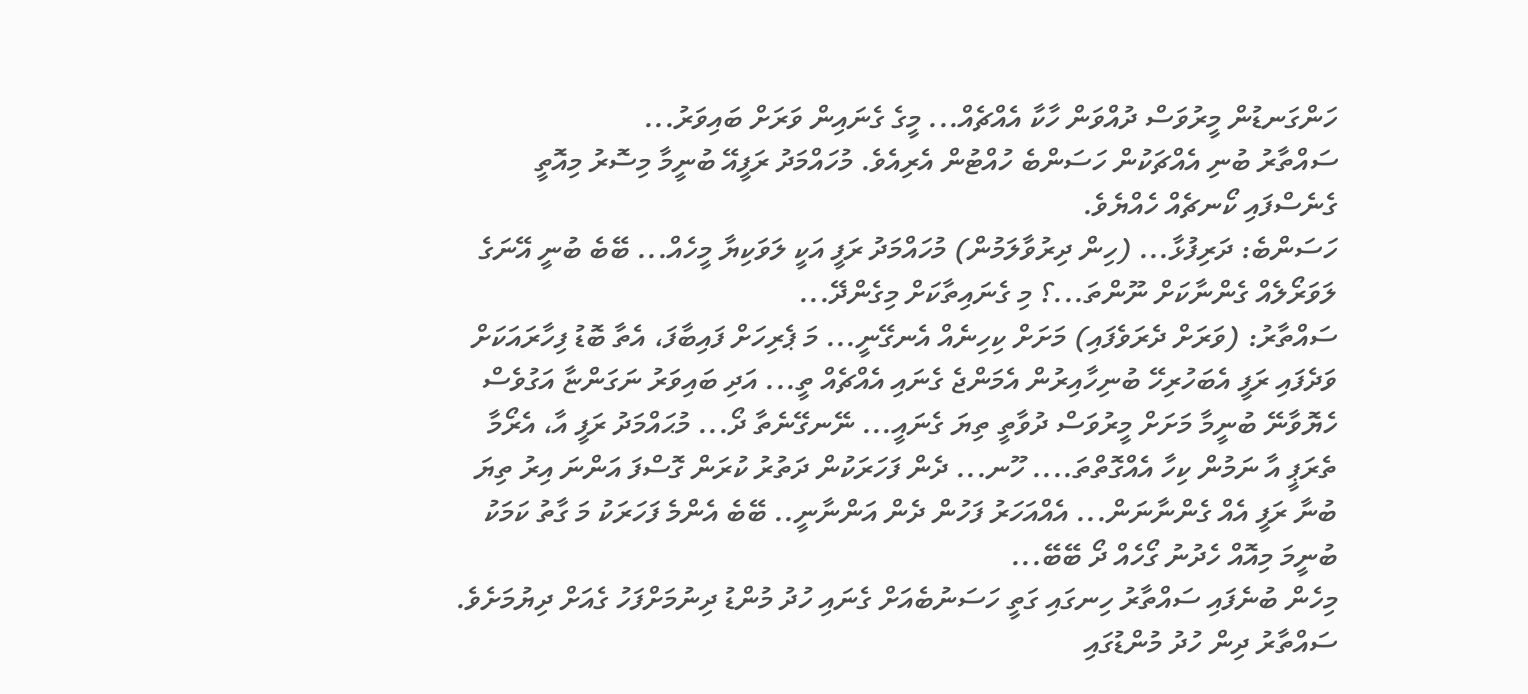ހަންގަނޑުން މީރުވަސް ދުއްވަން ހާކާ އެއްޗެއް... މީގެ ގެނައިން ވަރަށް ބައިވަރު...
ސައްތާރު ބުނި އެއްޗަކުން ހަސަންބެ ހުއްޓުން އެރިއެވެ. މުހައްމަދު ރަފީއޭ ބުނީމާ މިސޮރު މިއޮތީ ގެނެސްފައި ކޯނޗެއް ހެއްޔެވެ.
ހަސަންބެ: ދަރިފުޅާ... (ހިން ދިރުވާލަމުން) މުހައްމަދު ރަފީ އަކީ ލަވަކިޔާ މީހެއް... ބޭބެ ބުނީ އޭނަގެ ލަވަރޯލެއް ގެންނާކަށް ނޫންތަ...؟ މި ގެނައިތާކަށް މިގެންދޭ...
ސައްތާރު: (ވަރަށް ދެރަވެފައި) މަށަށް ކިހިނެއް އެނގޭނީ... މަ ޕެރިހަށް ފައިބާފަ، އެތާ ބޮޑު ފިހާރައަކަށް ވަދެފައި ރަފީ އެބަހުރިހޭ ބުނިހާއިރުން އެމަންޖެ ގެނައި އެއްޗެއް ތީ... އަދި ބައިވަރު ނަގަންޏާ އަގުވެސް ހެޔޮވާނޭ ބުނީމާ މަށަށް މީރުވަސް ދުވާތީ ތިޔަ ގެނައީ... ނޭނގޭނެތާ ދޯ... މުޙައްމަދު ރަފީ އާ، އެރޯމާ ތެރަޕީ އާ ނަމުން ކިހާ އެއްގޮތްތަ.... ހޫނ... ދެން ފަހަރަކުން ދަތުރު ކުރަން ގޮސްފަ އަންނަ އިރު ތިޔަ ބުނާ ރަފީ އެއް ގެންނާނަން... އެއްއަހަރު ފަހުން ދެން އަންނާނީ.. ބޭބެ އެންމެ ފަހަރަކު މަ ގާތު ކަމަކު ބުނީމަ މިއޮއް ހެދުނު ގޯހެއް ދޯ ބޭބޭ...
މިހެން ބުނެފައި ސައްތާރު ހިނގައި ގަތީ ހަސަނުބެއަށް ގެނައި ހުދު މުންޑު ދިނުމަށްފަހު ގެއަށް ދިޔުމަށެވެ. ސައްތާރު ދިން ހުދު މުންޑުގައި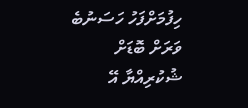ހިފުމަށްފަހު ހަސަނުބެ ވަރަށް ބޮޑަށް ޝުކުރިއްޔާ އޭ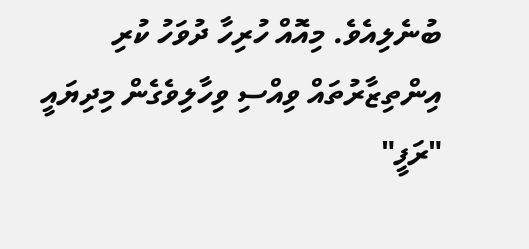ބުނެލިއެވެ. މިއޮއް ހުރިހާ ދުވަހު ކުރި އިންތިޒާރުތައް ވިއްސި ވިހާލިވެގެން މިދިޔައީ "ރަފީ"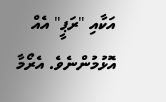އަކާއި "ރަޕީ" އެއް އޮޅުމުންނެވެ. އެރޯމާ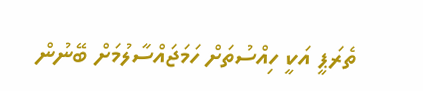ތެރަޕީ އަކީ ހިއްސުތަށް ހަމަޖައްސާލުމަށް ބޭނުން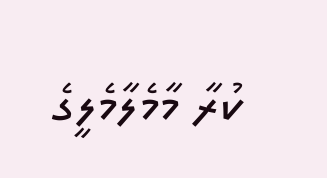ކުރާ މާމެލާމެލީގެ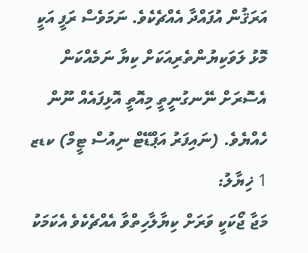އަރަޤުން އުފައްދާ އެއްޗެކެވެ. ނަމަވެސް ރަފީ އަކީ މޮޅު ލަވަކިޔުންތެރިއަކަށް ކިޔާ ނަމެއްކަން އެސޮރަށް ނޭނގުނީތީ މިއޮތީ އޮޅިފައެއް ނޫން ހެއްޔެވެ. (ނައިފަރު އަޕްޑޭޓް ނިއުސް ޓީމް) ކޑޒ
1 ޚިޔާލު:
މަޖާ ޖޯކަކީ ވަރަށް ކިޔާލާހިތްވާ އެއްޗެކެވެ އެކަމަކު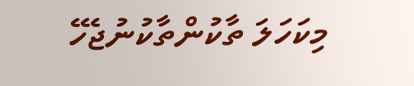މިކަހަލަ ތާކުންތާކުނުޖެހޭ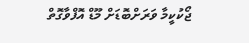ޖޯކުކީމާ ވަރަށްބޮޑަށް މޫޑް އޮފްވާގޮތް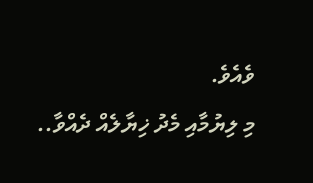ވެއެވެ.
މި ލިޔުމާއި މެދު ޚިޔާލެއް ދެއްވާ..